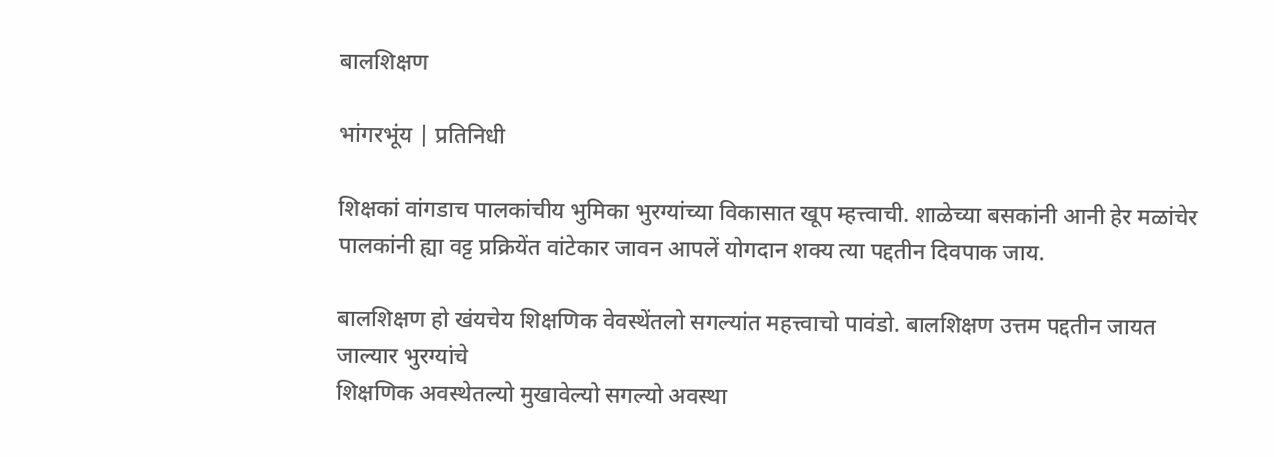बालशिक्षण

भांगरभूंय | प्रतिनिधी

शिक्षकां वांगडाच पालकांचीय भुमिका भुरग्यांच्या विकासात खूप म्हत्त्वाची. शाळेच्या बसकांनी आनी हेर मळांचेर पालकांनी ह्या वट्ट प्रक्रियेंत वांटेकार जावन आपलें योगदान शक्य त्या पद्दतीन दिवपाक जाय.

बालशिक्षण हो खंयचेय शिक्षणिक वेवस्थेंतलो सगल्यांत महत्त्वाचो पावंडो. बालशिक्षण उत्तम पद्दतीन जायत जाल्यार भुरग्यांचे
शिक्षणिक अवस्थेतल्यो मुखावेल्यो सगल्यो अवस्था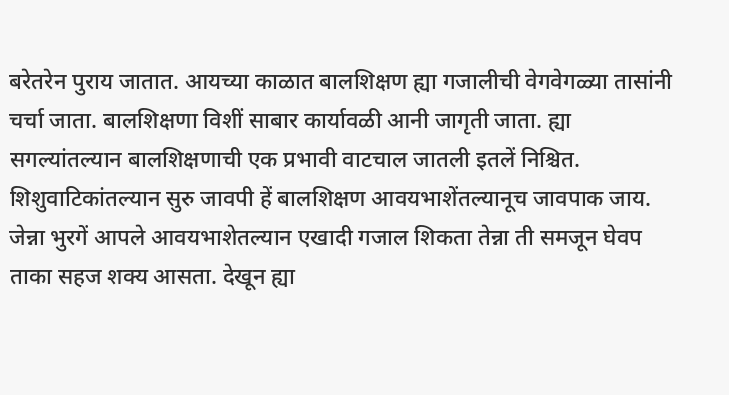बरेतरेन पुराय जातात. आयच्या काळात बालशिक्षण ह्या गजालीची वेगवेगळ्या तासांनी चर्चा जाता. बालशिक्षणा विशीं साबार कार्यावळी आनी जागृती जाता. ह्या सगल्यांतल्यान बालशिक्षणाची एक प्रभावी वाटचाल जातली इतलें निश्चित.
शिशुवाटिकांतल्यान सुरु जावपी हें बालशिक्षण आवयभाशेंतल्यानूच जावपाक जाय. जेन्ना भुरगें आपले आवयभाशेतल्यान एखादी गजाल शिकता तेन्ना ती समजून घेवप ताका सहज शक्य आसता. देखून ह्या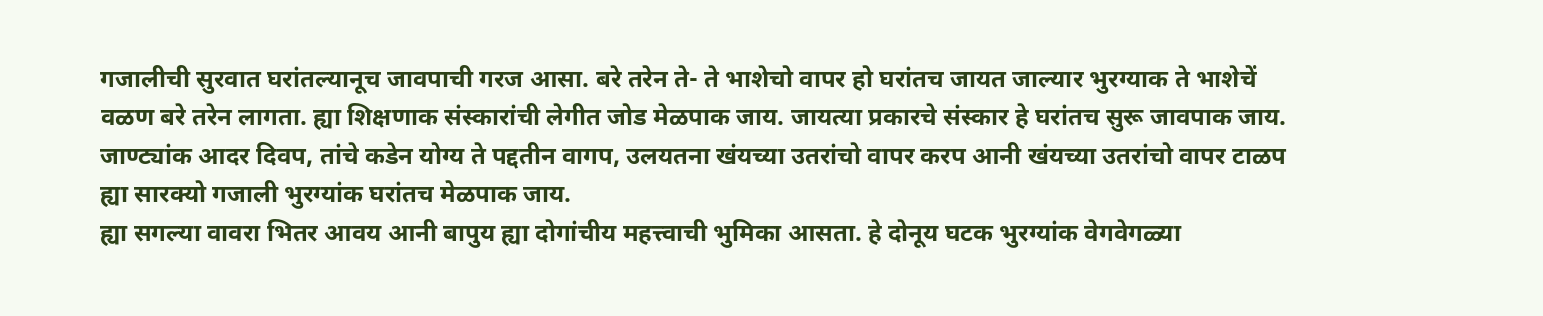गजालीची सुरवात घरांतल्यानूच जावपाची गरज आसा. बरे तरेन ते- ते भाशेचो वापर हो घरांतच जायत जाल्यार भुरग्याक ते भाशेचें वळण बरे तरेन लागता. ह्या शिक्षणाक संस्कारांची लेगीत जोड मेळपाक जाय. जायत्या प्रकारचे संस्कार हे घरांतच सुरू जावपाक जाय. जाण्ट्यांक आदर दिवप, तांचे कडेन योग्य ते पद्दतीन वागप, उलयतना खंयच्या उतरांचो वापर करप आनी खंयच्या उतरांचो वापर टाळप ह्या सारक्यो गजाली भुरग्यांक घरांतच मेळपाक जाय.
ह्या सगल्या वावरा भितर आवय आनी बापुय ह्या दोगांचीय महत्त्वाची भुमिका आसता. हे दोनूय घटक भुरग्यांक वेगवेगळ्या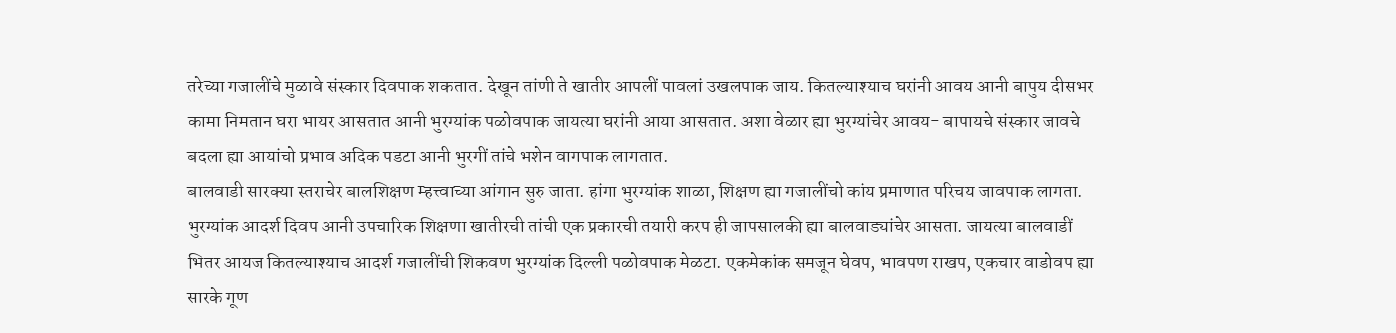तरेच्या गजालींचे मुळावे संस्कार दिवपाक शकतात. देखून तांणी ते खातीर आपलीं पावलां उखलपाक जाय. कितल्याश्याच घरांनी आवय आनी बापुय दीसभर कामा निमतान घरा भायर आसतात आनी भुरग्यांक पळोवपाक जायत्या घरांनी आया आसतात. अशा वेळार ह्या भुरग्यांचेर आवय- बापायचे संस्कार जावचे बदला ह्या आयांचो प्रभाव अदिक पडटा आनी भुरगीं तांचे भशेन वागपाक लागतात.
बालवाडी सारक्या स्तराचेर बालशिक्षण म्हत्त्वाच्या आंगान सुरु जाता. हांगा भुरग्यांक शाळा, शिक्षण ह्या गजालींचो कांय प्रमाणात परिचय जावपाक लागता. भुरग्यांक आदर्श दिवप आनी उपचारिक शिक्षणा खातीरची तांची एक प्रकारची तयारी करप ही जापसालकी ह्या बालवाड्यांचेर आसता. जायत्या बालवाडीं भितर आयज कितल्याश्याच आदर्श गजालींची शिकवण भुरग्यांक दिल्ली पळोवपाक मेळटा. एकमेकांक समजून घेवप, भावपण राखप, एकचार वाडोवप ह्या सारके गूण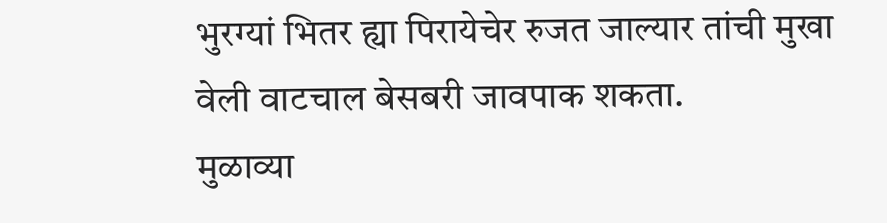भुरग्यां भितर ह्या पिरायेचेर रुजत जाल्यार तांची मुखा वेली वाटचाल बेसबरी जावपाक शकता.
मुळाव्या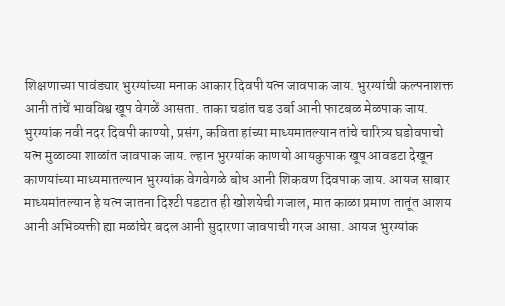शिक्षणाच्या पावंड्यार भुरग्यांच्या मनाक आकार दिवपी यत्न जावपाक जाय. भुरग्यांची कल्पनाशक्त आनी तांचें भावविश्व खूप वेगळें आसता. ताका चडांत चड उर्बा आनी फाटबळ मेळपाक जाय. भुरग्यांक नवी नदर दिवपी काण्यो, प्रसंग, कविता हांच्या माध्यमातल्यान तांचे चारित्र्य घडोवपाचो यत्न मुळाव्या शाळांत जावपाक जाय. ल्हान भुरग्यांक काणयो आयकुपाक खूप आवडटा देखून काणयांच्या माध्यमातल्यान भुरग्यांक वेगवेगळे बोध आनी शिकवण दिवपाक जाय. आयज साबार माध्यमांतल्यान हे यत्न जातना दिश्टी पडटात ही खोशयेची गजाल, मात काळा प्रमाण तातूंत आशय आनी अभिव्यक्ती ह्या मळांचेर बदल आनी सुदारणा जावपाची गरज आसा. आयज भुरग्यांक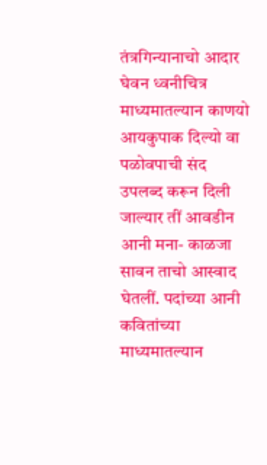तंत्रगिन्यानाचो आदार घेवन ध्वनीचित्र माध्यमातल्यान काणयो आयकुपाक दिल्यो वा पळोवपाची संद उपलब्द करून दिली जाल्यार तीं आवडीन आनी मना- काळजा सावन ताचो आस्वाद घेतलीं. पदांच्या आनी कवितांच्या माध्यमातल्यान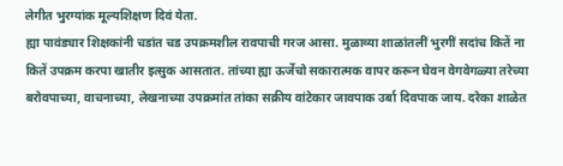लेगीत भुरग्यांक मूल्यशिक्षण दिवं येता.
ह्या पावंड्यार शिक्षकांनी चडांत चड उपक्रमशील रावपाची गरज आसा. मुळाव्या शाळांतलीं भुरगीं सदांच कितें ना कितें उपक्रम करपा खातीर इत्सुक आसतात. तांच्या ह्या ऊर्जेचो सकारात्मक वापर करून घेवन वेगवेगळ्या तरेच्या बरोवपाच्या, वाचनाच्या, लेखनाच्या उपक्रमांत तांका सक्रीय वांटेकार जावपाक उर्बा दिवपाक जाय. दरेका शाळेत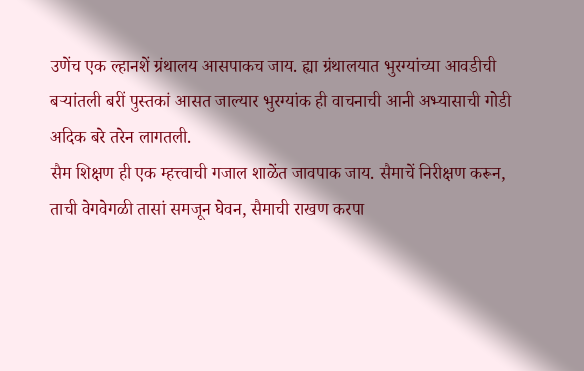उणेंच एक ल्हानशें ग्रंथालय आसपाकच जाय. ह्या ग्रंथालयात भुरग्यांच्या आवडीची बर्‍यांतली बरीं पुस्तकां आसत जाल्यार भुरग्यांक ही वाचनाची आनी अभ्यासाची गोडी अदिक बरे तरेन लागतली.
सैम शिक्षण ही एक म्हत्त्वाची गजाल शाळेंत जावपाक जाय. सैमाचें निरीक्षण करून, ताची वेगवेगळी तासां समजून घेवन, सैमाची राखण करपा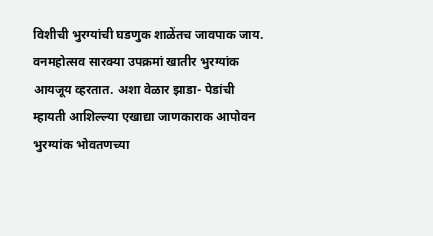विशीची भुरग्यांची घडणुक शाळेंतच जावपाक जाय. वनमहोत्सव सारक्या उपक्रमां खातीर भुरग्यांक आयजूय व्हरतात. अशा वेळार झाडा- पेडांची म्हायती आशिल्ल्या एखाद्या जाणकाराक आपोवन भुरग्यांक भोवतणच्या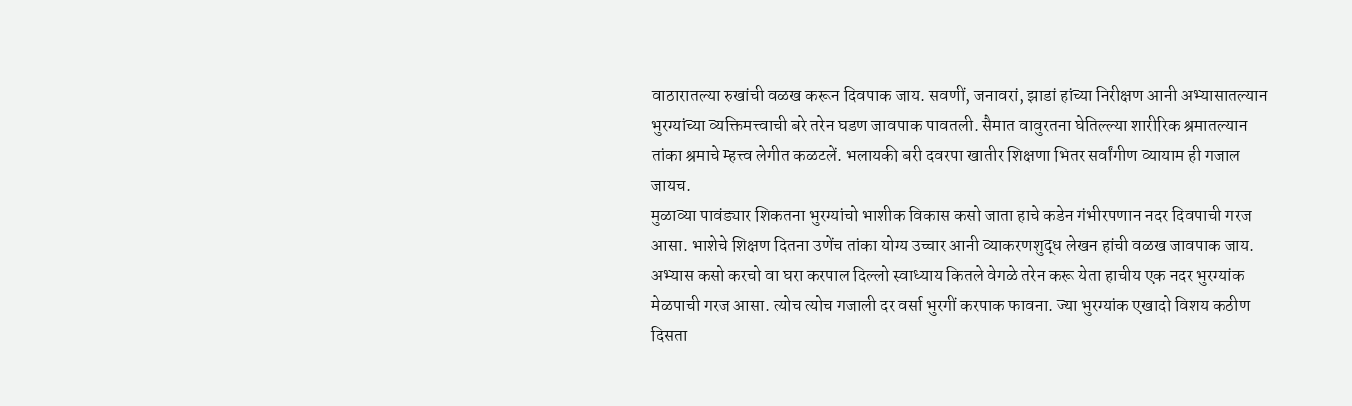वाठारातल्या रुखांची वळख करून दिवपाक जाय. सवणीं, जनावरां, झाडां हांच्या निरीक्षण आनी अभ्यासातल्यान भुरग्यांच्या व्यक्तिमत्त्वाची बरे तरेन घडण जावपाक पावतली. सैमात वावुरतना घेतिल्ल्या शारीरिक श्रमातल्यान तांका श्रमाचे म्हत्त्व लेगीत कळटलें. भलायकी बरी दवरपा खातीर शिक्षणा भितर सर्वांगीण व्यायाम ही गजाल जायच.
मुळाव्या पावंड्यार शिकतना भुरग्यांचो भाशीक विकास कसो जाता हाचे कडेन गंभीरपणान नदर दिवपाची गरज आसा. भाशेचे शिक्षण दितना उणेंच तांका योग्य उच्चार आनी व्याकरणशुद्ध लेखन हांची वळख जावपाक जाय. अभ्यास कसो करचो वा घरा करपाल दिल्लो स्वाध्याय कितले वेगळे तरेन करू येता हाचीय एक नदर भुरग्यांक मेळपाची गरज आसा. त्योच त्योच गजाली दर वर्सा भुरगीं करपाक फावना. ज्या भुरग्यांक एखादो विशय कठीण दिसता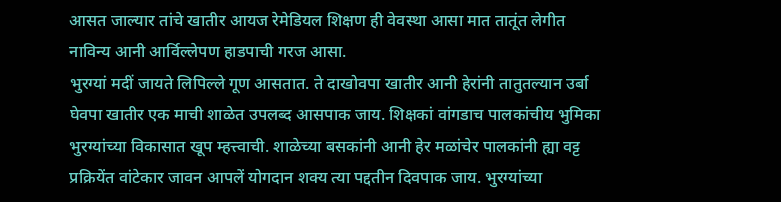आसत जाल्यार तांचे खातीर आयज रेमेडियल शिक्षण ही वेवस्था आसा मात तातूंत लेगीत नाविन्य आनी आर्विल्लेपण हाडपाची गरज आसा.
भुरग्यां मदीं जायते लिपिल्ले गूण आसतात. ते दाखोवपा खातीर आनी हेरांनी तातुतल्यान उर्बा घेवपा खातीर एक माची शाळेत उपलब्द आसपाक जाय. शिक्षकां वांगडाच पालकांचीय भुमिका भुरग्यांच्या विकासात खूप म्हत्त्वाची. शाळेच्या बसकांनी आनी हेर मळांचेर पालकांनी ह्या वट्ट प्रक्रियेंत वांटेकार जावन आपलें योगदान शक्य त्या पद्दतीन दिवपाक जाय. भुरग्यांच्या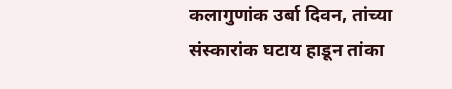कलागुणांक उर्बा दिवन, तांच्या संस्कारांक घटाय हाडून तांका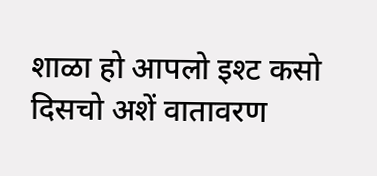शाळा हो आपलो इश्ट कसो दिसचो अशें वातावरण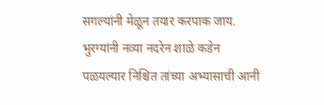सगल्यांनी मेळून तयार करपाक जाय. भुरग्यांनी नव्या नदरेन शाळे कडेन पळयल्यार निश्चित तांच्या अभ्यासाची आनी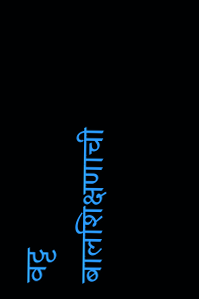वट्ट बालशिक्षणाची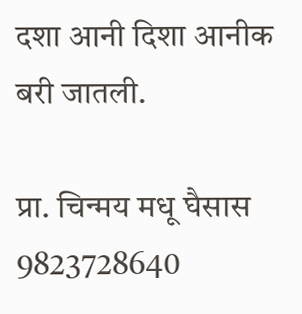दशा आनी दिशा आनीक बरी जातली.

प्रा. चिन्मय मधू घैसास
9823728640